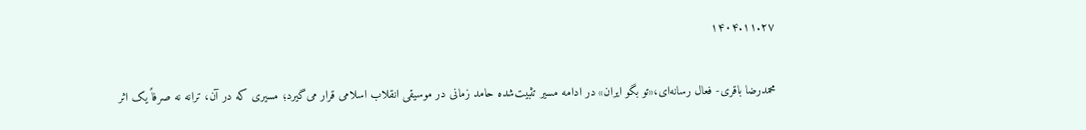۱۴۰۴.۱۱.۲۷

محمدرضا باقری- فعال رسانه‌ای،«تو بگو ایران» در ادامه مسیر تثبیت‌شده حامد زمانی در موسیقی انقلاب اسلامی قرار می‌گیرد؛ مسیری که در آن، ترانه نه صرفاً یک اثر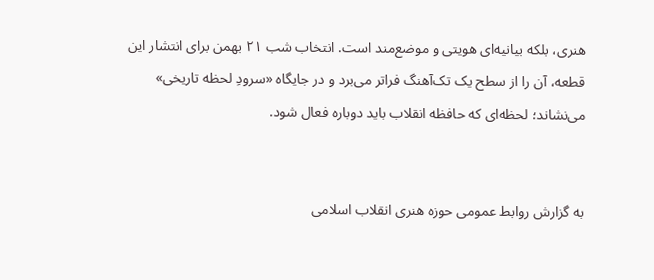هنری، بلکه بیانیه‌ای هویتی و موضع‌مند است. انتخاب شب ۲۱ بهمن برای انتشار این قطعه، آن را از سطح یک تک‌آهنگ فراتر می‌برد و در جایگاه «سرودِ لحظه تاریخی» می‌نشاند؛ لحظه‌ای که حافظه انقلاب باید دوباره فعال شود.


به گزارش روابط عمومی حوزه هنری انقلاب اسلامی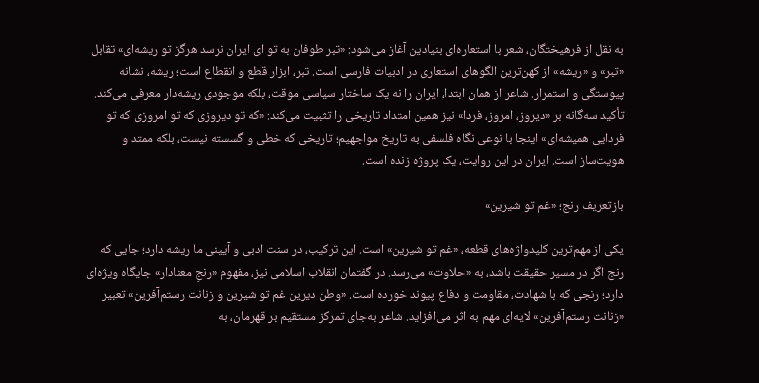به نقل از فرهیختگان، شعر با استعاره‌ای بنیادین آغاز می‌شود: «تبر طوفان به تو ای ایران نرسد هرگز تو ریشه‌ای» تقابل «تبر» و «ریشه» از کهن‌ترین الگوهای استعاری در ادبیات فارسی است. تبر، ابزار قطع و انقطاع است؛ ریشه، نشانه پیوستگی و استمرار. شاعر از همان ابتدا، ایران را نه یک ساختار سیاسی موقت، بلکه موجودی ریشه‌دار معرفی می‌کند. تأکید سه‌گانه بر «دیروز، امروز، فردا» نیز همین امتداد تاریخی را تثبیت می‌کند: «که تو دیروزی که تو امروزی که تو فردایی همیشه‌ای» اینجا با نوعی نگاه فلسفی به تاریخ مواجهیم؛ تاریخی که خطی و گسسته نیست، بلکه ممتد و هویت‌ساز است. ایران در این روایت، یک پروژه زنده است.

بازتعریف رنج؛ «غم تو شیرین»

یکی از مهم‌ترین کلیدواژه‌های قطعه، «غم تو شیرین» است. این ترکیب، در سنت ادبی و آیینی ما ریشه دارد؛ جایی که رنج اگر در مسیر حقیقت باشد، به «حلاوت» می‌رسد. در گفتمان انقلاب اسلامی نیز، مفهوم «رنجِ معنادار» جایگاه ویژه‌ای دارد؛ رنجی که با شهادت، مقاومت و دفاع پیوند خورده است. «وطن دیرین غم تو شیرین و زنانت رستم‌آفرین» تعبیر «زنانت رستم‌آفرین» لایه‌ای مهم به اثر می‌افزاید. شاعر به‌جای تمرکز مستقیم بر قهرمان، به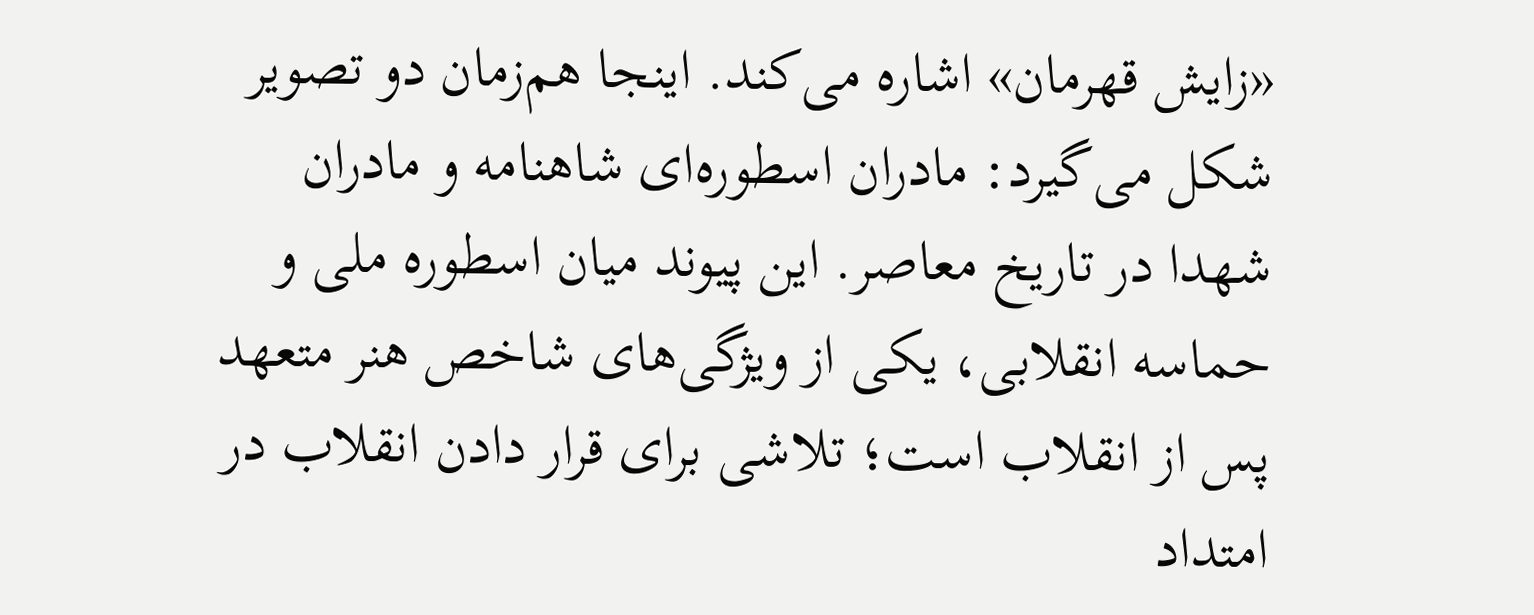«زایش قهرمان» اشاره می‌کند. اینجا هم‌زمان دو تصویر شکل می‌گیرد: مادران اسطوره‌ای شاهنامه و مادران شهدا در تاریخ معاصر. این پیوند میان اسطوره ملی و حماسه انقلابی، یکی از ویژگی‌های شاخص هنر متعهد پس از انقلاب است؛ تلاشی برای قرار دادن انقلاب در امتداد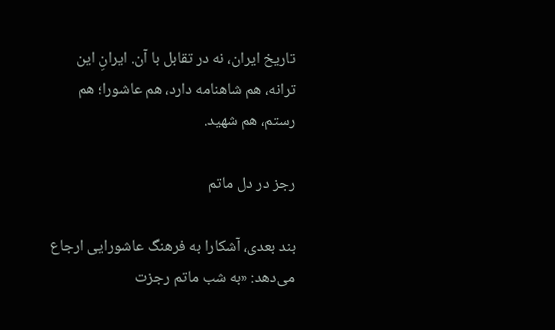تاریخ ایران، نه در تقابل با آن. ایرانِ این ترانه، هم شاهنامه دارد، هم عاشورا؛ هم رستم، هم شهید.

رجز در دل ماتم

بند بعدی، آشکارا به فرهنگ عاشورایی ارجاع می‌دهد: «به شب ماتم رجزت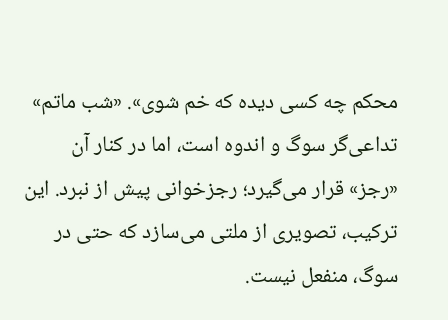محکم چه کسی دیده که خم شوی». «شب ماتم» تداعی‌گر سوگ و اندوه است، اما در کنار آن «رجز» قرار می‌گیرد؛ رجزخوانی پیش از نبرد. این ترکیب، تصویری از ملتی می‌سازد که حتی در سوگ، منفعل نیست.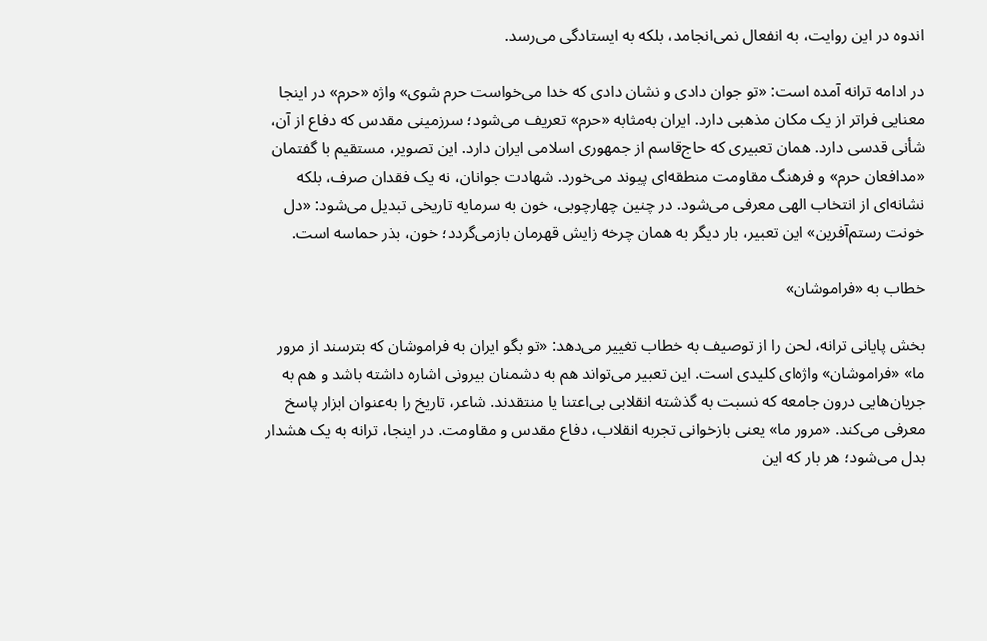اندوه در این روایت، به انفعال نمی‌انجامد، بلکه به ایستادگی می‌رسد.

در ادامه ترانه آمده است: «تو جوان دادی و نشان دادی که خدا می‌خواست حرم شوی» واژه «حرم» در اینجا معنایی فراتر از یک مکان مذهبی دارد. ایران به‌مثابه «حرم» تعریف می‌شود؛ سرزمینی مقدس که دفاع از آن، شأنی قدسی دارد. همان تعبیری که حاج‌قاسم از جمهوری اسلامی ایران دارد. این تصویر، مستقیم با گفتمان «مدافعان حرم» و فرهنگ مقاومت منطقه‌ای پیوند می‌خورد. شهادت جوانان، نه یک فقدان صرف، بلکه نشانه‌ای از انتخاب الهی معرفی می‌شود. در چنین چهارچوبی، خون به سرمایه تاریخی تبدیل می‌شود: «دل خونت رستم‌آفرین» این تعبیر، بار دیگر به همان چرخه زایش قهرمان بازمی‌گردد؛ خون، بذر حماسه است.

خطاب به «فراموشان»

بخش پایانی ترانه، لحن را از توصیف به خطاب تغییر می‌دهد: «تو بگو ایران به فراموشان که بترسند از مرور ما» «فراموشان» واژه‌ای کلیدی است. این تعبیر می‌تواند هم به دشمنان بیرونی اشاره داشته باشد و هم به جریان‌هایی درون جامعه که نسبت به گذشته انقلابی بی‌اعتنا یا منتقدند. شاعر، تاریخ را به‌عنوان ابزار پاسخ معرفی می‌کند. «مرور ما» یعنی بازخوانی تجربه انقلاب، دفاع مقدس و مقاومت. در اینجا، ترانه به یک هشدار بدل می‌شود؛ هر بار که این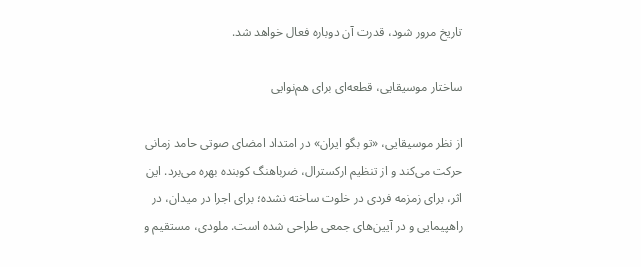تاریخ مرور شود، قدرت آن دوباره فعال خواهد شد.

ساختار موسیقایی، قطعه‌ای برای هم‌نوایی

از نظر موسیقایی، «تو بگو ایران» در امتداد امضای صوتی حامد زمانی حرکت می‌کند و از تنظیم ارکسترال، ضرباهنگ کوبنده بهره می‌برد. این اثر، برای زمزمه فردی در خلوت ساخته نشده؛ برای اجرا در میدان، در راهپیمایی و در آیین‌های جمعی طراحی شده است. ملودی، مستقیم و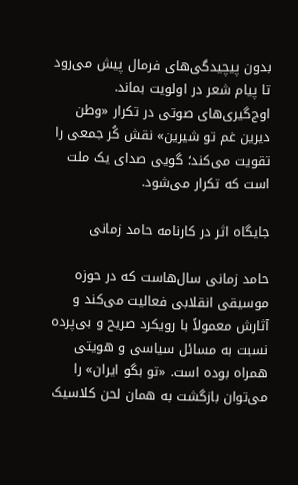بدون پیچیدگی‌های فرمال پیش می‌رود تا پیام شعر در اولویت بماند. اوج‌گیری‌های صوتی در تکرار «وطن دیرین غم تو شیرین» نقش کُر جمعی را تقویت می‌کند؛ گویی صدای یک ملت است که تکرار می‌شود.

جایگاه اثر در کارنامه حامد زمانی

حامد زمانی سال‌هاست که در حوزه موسیقی انقلابی فعالیت می‌کند و آثارش معمولاً با رویکرد صریح و بی‌پرده نسبت به مسائل سیاسی و هویتی همراه بوده است. «تو بگو ایران» را می‌توان بازگشت به همان لحن کلاسیک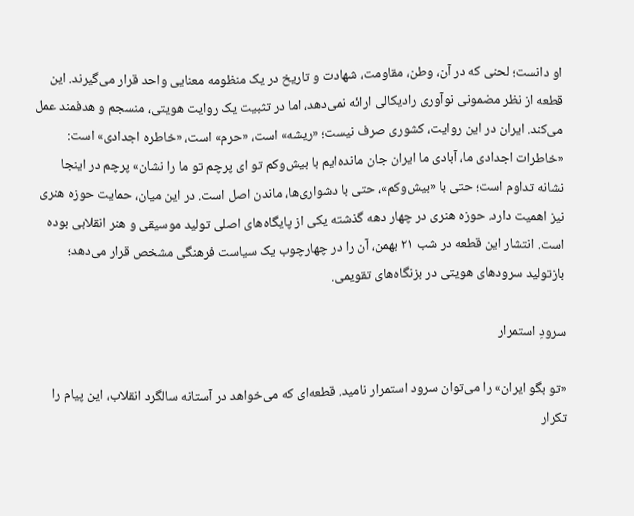او دانست؛ لحنی که در آن، وطن، مقاومت، شهادت و تاریخ در یک منظومه معنایی واحد قرار می‌گیرند. این قطعه از نظر مضمونی نوآوری رادیکالی ارائه نمی‌دهد، اما در تثبیت یک روایت هویتی، منسجم و هدفمند عمل می‌کند. ایران در این روایت، کشوری صرف نیست؛ «ریشه» است، «حرم» است، «خاطره اجدادی» است: «خاطرات اجدادی ما، آبادی ما ایران جان مانده‌ایم با بیش‌وکم تو ای پرچم تو ما را نشان» پرچم در اینجا نشانه تداوم است؛ حتی با «بیش‌وکم»، حتی با دشواری‌ها، ماندن اصل است. در این میان، حمایت حوزه هنری نیز اهمیت دارد. حوزه هنری در چهار دهه گذشته یکی از پایگاه‌های اصلی تولید موسیقی و هنر انقلابی بوده است. انتشار این قطعه در شب ۲۱ بهمن، آن را در چهارچوب یک سیاست فرهنگی مشخص قرار می‌دهد؛ بازتولید سرودهای هویتی در بزنگاه‌های تقویمی.

سرودِ استمرار

«تو بگو ایران» را می‌توان سرود استمرار نامید. قطعه‌ای که می‌خواهد در آستانه سالگرد انقلاب، این پیام را تکرار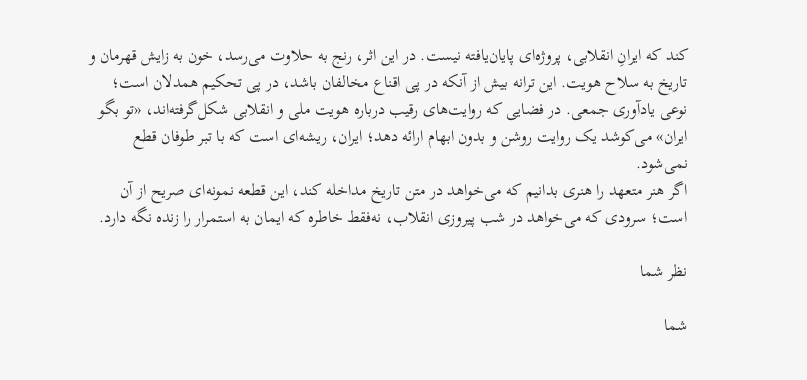کند که ایرانِ انقلابی، پروژه‌ای پایان‌یافته نیست. در این اثر، رنج به حلاوت می‌رسد، خون به زایش قهرمان و تاریخ به سلاح هویت. این ترانه بیش از آنکه در پی اقناع مخالفان باشد، در پی تحکیم همدلان است؛ نوعی یادآوری جمعی. در فضایی که روایت‌های رقیب درباره هویت ملی و انقلابی شکل‌گرفته‌اند، «تو بگو ایران» می‌کوشد یک روایت روشن و بدون ابهام ارائه دهد؛ ایران، ریشه‌ای است که با تبر طوفان قطع نمی‌شود.
اگر هنر متعهد را هنری بدانیم که می‌خواهد در متن تاریخ مداخله کند، این قطعه نمونه‌ای صریح از آن است؛ سرودی که می‌خواهد در شب پیروزی انقلاب، نه‌فقط خاطره که ایمان به استمرار را زنده نگه دارد.

نظر شما

شما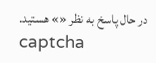در حال پاسخ به نظر «» هستید.
captcha